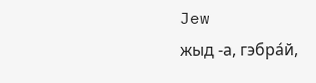Jew
жыд -а, гэбра́й,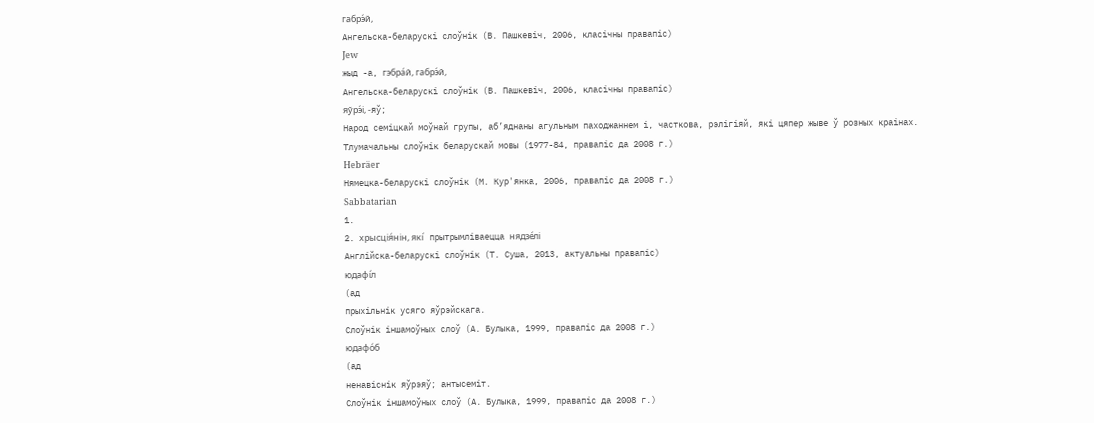габрэ́й,
Ангельска-беларускі слоўнік (В. Пашкевіч, 2006, класічны правапіс)
Jew
жыд -а, гэбра́й, габрэ́й,
Ангельска-беларускі слоўнік (В. Пашкевіч, 2006, класічны правапіс)
яўрэ́і, ‑яў;
Народ семіцкай моўнай групы, аб’яднаны агульным паходжаннем і, часткова, рэлігіяй, які цяпер жыве ў розных краінах.
Тлумачальны слоўнік беларускай мовы (1977-84, правапіс да 2008 г.)
Hebräer
Нямецка-беларускі слоўнік (М. Кур'янка, 2006, правапіс да 2008 г.)
Sabbatarian
1.
2. хрысція́нін, які́ прытрымліваецца нядзе́лі
Англійска-беларускі слоўнік (Т. Суша, 2013, актуальны правапіс)
юдафі́л
(ад
прыхільнік усяго яўрэйскага.
Слоўнік іншамоўных слоў (А. Булыка, 1999, правапіс да 2008 г.)
юдафо́б
(ад
ненавіснік яўрэяў; антысеміт.
Слоўнік іншамоўных слоў (А. Булыка, 1999, правапіс да 2008 г.)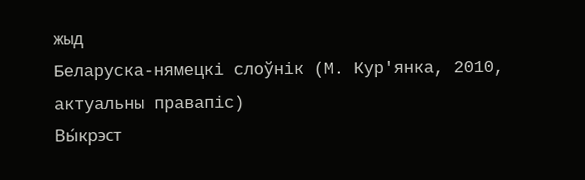жыд
Беларуска-нямецкі слоўнік (М. Кур'янка, 2010, актуальны правапіс)
Вы́крэст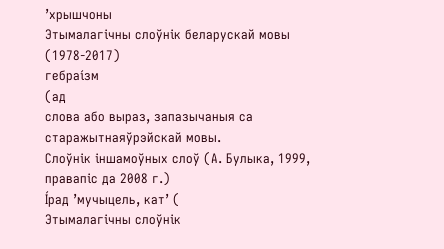’хрышчоны
Этымалагічны слоўнік беларускай мовы (1978-2017)
гебраі́зм
(ад
слова або выраз, запазычаныя са старажытнаяўрэйскай мовы.
Слоўнік іншамоўных слоў (А. Булыка, 1999, правапіс да 2008 г.)
І́рад ’мучыцель, кат’ (
Этымалагічны слоўнік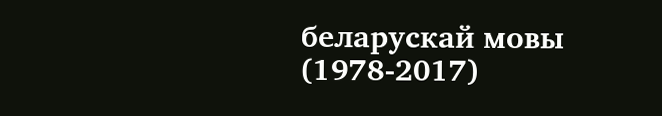беларускай мовы (1978-2017)